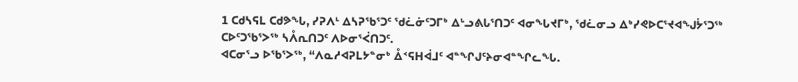1 ᑕᑯᓴᕋᒪ ᑕᑯᕗᖓ, ᓯᕈᐱᒻ ᐃᓴᕈᖃᕐᑐᑦ ᖁᓛᓃᑦᑐᒥᒃ ᐃᒡᓗᕕᒐᕐᑎᑐᑦ ᐊᓂᖓᔪᒥᒃ, ᖁᓛᓂᓗ ᐃᒃᓯᕙᐅᑕᕐᔪᐊᖑᔮᕐᑐᖅ ᑕᐅᑦᑐᖃᕐᐳᖅ ᓴᐰᕆᑎᑐᑦ ᐱᐅᓂᕐᐹᑎᑐᑦ.
ᐊᑕᓂᕐᓗ ᐅᖃᕐᐳᖅ, “ᐱᓇᓱᐊᕈᒪᔭᓐᓂᒃ ᐂᑉᕋᕼᐋᒧᑦ ᐊᓐᖏᒍᑦᔨᓂᐊᓐᖏᓚᖓ.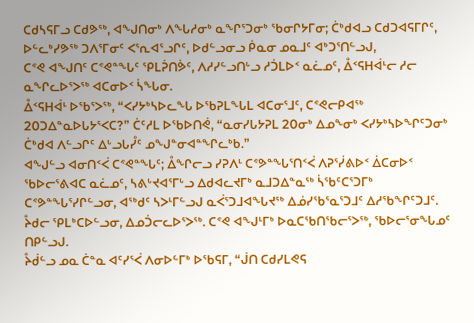ᑕᑯᓴᕋᒥᓗ ᑕᑯᕗᖅ, ᐊᖑᑎᓂᒃ ᐱᖓᓱᓂᒃ ᓇᖏᕐᑐᓂᒃ ᖃᓂᒋᔭᒥᓂ; ᑖᒃᑯᐊᓗ ᑕᑯᑐᐊᕋᒥᒋᑦ, ᐅᓪᓚᒃᓯᕗᖅ ᑐᐱᕐᒥᓂᑦ ᐸᕐᕆᐊᕐᓗᒋᑦ, ᐅᑯᓪᓗᓂᓗ ᑮᓇᓂ ᓄᓇᒧᑦ ᐊᒃᑐᕐᑎᓪᓗᒍ,
ᑕᕝᕙ ᐊᖑᑎᑦ ᑕᕝᕙᓐᖓᑦ ᕿᒪᕉᑎᕘᑦ, ᐱᓱᓯᓪᓗᑎᒡᓗ ᓱᑑᒪᐅᑉ ᓇᓛᓄᑦ, ᐂᑉᕋᕼᐋᒻᓕ ᓱᓕ ᓇᖏᓚᐅᕐᐳᖅ ᐊᑕᓂᐅᑉ ᓵᖓᓂ.
ᐂᑉᕋᕼᐋᒻ ᐅᖃᕐᐳᖅ, “ᐸᓯᔭᒃᓴᐅᓚᖓ ᐅᖃᕈᒪᖓᒪ ᐊᑕᓂᕐᒧᑦ, ᑕᕝᕙᓕᑭᐊᖅ 20ᑐᐃᓐᓇᐅᒐᔭᕐᐸᑕ?” ᑖᑦᓱᒪ ᐅᖃᐅᑎᕚ, “ᓇᓂᓯᒐᔭᕈᒪ 20ᓂᒃ ᐃᓄᖕᓂᒃ ᐸᓯᔭᒃᓴᐅᖏᑦᑐᓂᒃ ᑖᒃᑯᐊ ᐱᓪᓗᒋᑦ ᐃᒡᓗᒐᓮᑦ ᓄᖑᓐᓂᐊᓐᖏᓚᒃᑲ.”
ᐊᖑᓪᓗ ᐊᓂᑎᑉᐹ ᑕᕝᕙᓐᖓᑦ; ᐂᖏᓕᓗ ᓯᕈᐱᒻ ᑕᕝᕗᓐᖓᕐᑎᑉᐹ ᐱᕈᕐᓰᕕᐅᑉ ᐄᑕᓂᐅᑉ ᖃᐅᓕᕐᕕᐊᑕ ᓇᓛᓄᑦ, ᓴᕕᒡᔪᐊᕐᒥᒡᓗ ᐃᑯᐊᓚᔪᒥᒃ ᓇᒧᑐᐃᓐᓇᖅ ᓵᖃᑦᑕᕐᑐᒥᒃ ᑕᕝᕗᓐᖓᕐᓯᒋᓪᓗᓂ, ᐊᖅᑯᑦ ᓴᐳᒻᒥᓪᓗᒍ ᓇᐹᕐᑐᒧᐊᖓᔪᖅ ᐃᓅᓯᖃᕐᓇᕐᑐᒧᑦ ᐃᓱᖃᖏᑦᑐᒧᑦ.
ᔧᑯᓕ ᕿᒪᒃᑕᐅᓪᓗᓂ, ᐃᓄᑑᓕᓚᐅᕐᐳᖅ. ᑕᕝᕙ ᐊᖑᒻᒥᒃ ᐅᓇᑕᖃᑎᖃᓕᕐᐳᖅ, ᖃᐅᓕᕐᓂᖓᓄᑦ ᑎᑭᓪᓗᒍ.
ᔧᑰᓪᓗ ᓄᓇ ᑖᓐᓇ ᐊᑦᓯᕐᐹ ᐱᓂᐅᓪᒥᒃ ᐅᖃᕋᒥ, “ᒎᑎ ᑕᑯᓯᒪᕙᕋ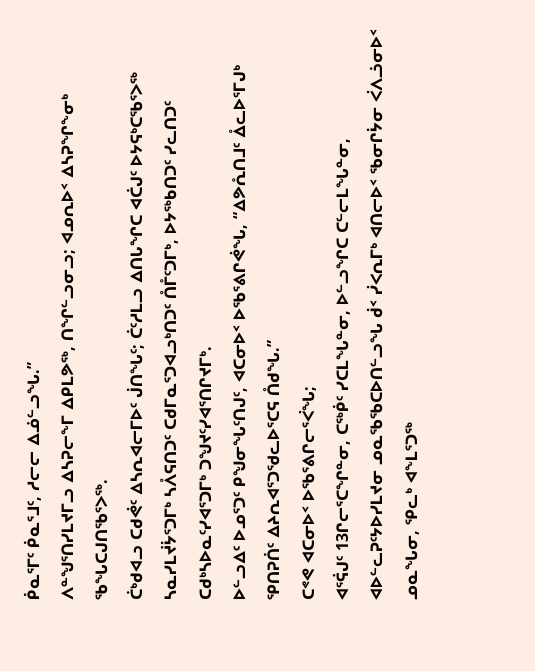ᑮᓇᕐᒥᑦ ᑮᓇᕐᒧᑦ, ᓱᓕᓕ ᐃᓅᓪᓗᖓ.”
ᐱᓐᖑᕐᑎᓯᒪᔪᒥᓗ ᐃᓴᕈᓕᖕᒥ ᐃᑭᒪᕗᖅ, ᑎᖏᓪᓗᓂᓗ; ᐊᓄᕆᐅᑉ ᐃᓴᕈᖏᖕᓂᒃ ᖃᖓᑕᒍᑎᖃᕐᐳᖅ.
ᑖᒃᑯᐊᓗ ᑕᑯᕚᑦ ᐃᓴᕆᐊᓕᒥᐅᑦ ᒎᑎᖓᑦ; ᑖᑦᓱᒪᓗ ᐃᑎᒐᖏᑕ ᐊᑖᒍᑦ ᐅᔭᕋᒃᑕᖃᕐᐳᖅ ᓴᓇᓯᒪᔫᔮᕐᑐᒥᒃ ᓴᐰᕋᑎᑐᑦ ᑕᑯᒥᓇᕐᑐᐊᓗᒃᑎᑐᑦ ᑍᒤᑦᑐᒥᒃ, ᐅᔭᖅᑲᑎᑐᑦ ᓯᓚᑎᑐᑦ ᑕᑯᒃᓴᐅᓇᑦᓯᐊᕐᑐᒥᒃ ᑐᖑᔪᑦᓯᐊᕐᑎᒋᔪᒥᒃ.
ᐅᓪᓗᐃᑦ ᐅᓄᕐᑐᑦ ᑭᖑᓂᖓᑦᑎᒍᑦ, ᐊᑕᓂᐅᑉ ᐅᖃᕐᕕᒋᕚᖓ, “ᐃᕗᕅᑎᒧᑦ ᐂᓚᐅᕐᒥᒍᒃ ᕿᑎᕈᑏᑦ ᐃᔨᕆᐊᕐᑐᖁᓚᐅᕐᑕᕋ ᑍᑯᖓ.”
ᑕᕝᕙ ᐊᑕᓂᐅᑉ ᐅᖃᕐᕕᒋᓕᕐᐹᖓ;
ᐊᕐᕌᒍᑦ 13ᒋᓕᕐᑕᖏᓐᓂ, ᑕᖅᑮᑦ ᓯᑕᒪᖓᓐᓂ, ᐅᓪᓗᖏᑕ ᑕᓪᓕᒪᖓᓐᓂ, ᐊᐅᓪᓚᕈᑦᔭᐅᓯᒪᔪᓂ ᓄᓇᖃᖃᑕᐅᑎᓪᓗᖓ ᑰᑉ ᓰᐸᕆᒥᒃ ᐊᑎᓕᐅᑉ ᖃᓂᒋᔮᓂ ᐹᐱᓘᓂᐅᑉ ᓄᓇᖓᓂ, ᕿᓚᒃ ᐊᖕᒪᕐᑐᖅ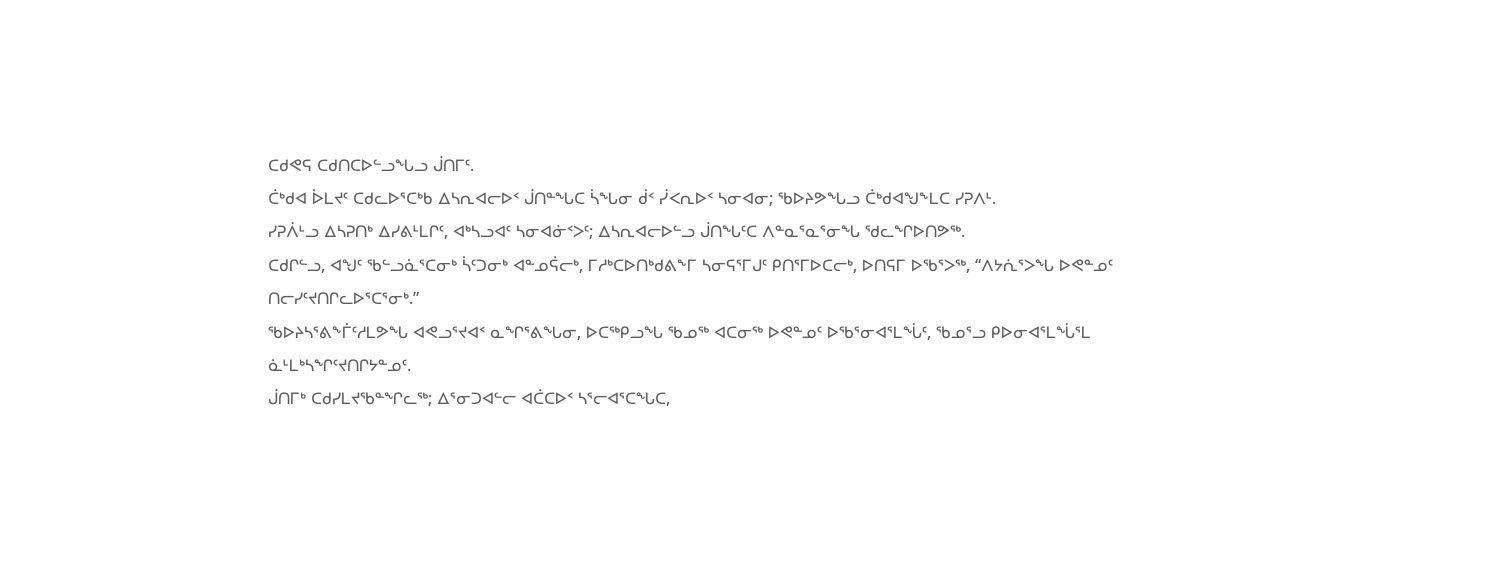ᑕᑯᕙᕋ ᑕᑯᑎᑕᐅᓪᓗᖓᓗ ᒎᑎᒥᑦ.
ᑖᒃᑯᐊ ᐆᒪᔪᑦ ᑕᑯᓚᐅᕐᑕᒃᑲ ᐃᓴᕆᐊᓕᐅᑉ ᒎᑎᓐᖓᑕ ᓵᖓᓂ ᑰᑉ ᓰᐸᕆᐅᑉ ᓴᓂᐊᓂ; ᖃᐅᔨᕗᖓᓗ ᑖᒃᑯᐊᖑᖕᒪᑕ ᓯᕈᐱᒻ.
ᓯᕈᐲᒻᓗ ᐃᓴᕈᑎᒃ ᐃᓯᕕᒻᒪᒋᑦ, ᐊᒃᓴᓗᐊᑦ ᓴᓂᐊᓃᑉᐳᑦ; ᐃᓴᕆᐊᓕᐅᓪᓗ ᒎᑎᖓᑦᑕ ᐱᓐᓇᕐᓇᕐᓂᖓ ᖁᓚᖏᐅᑎᕗᖅ.
ᑕᑯᒋᓪᓗ, ᐊᖑᑦ ᖃᓪᓗᓈᕐᑕᓂᒃ ᓵᑦᑐᓂᒃ ᐊᓐᓄᕌᓕᒃ, ᒥᓱᒃᑕᐅᑎᒃᑯᕕᖕᒥ ᓴᓂᕋᕐᒥᒍᑦ ᑭᑎᕐᒥᐅᑕᓕᒃ, ᐅᑎᕋᒥ ᐅᖃᕐᐳᖅ, “ᐱᔭᕇᕐᐳᖓ ᐅᕙᓐᓄᑦ ᑎᓕᓯᑦᔪᑎᒋᓚᐅᕐᑕᕐᓂᒃ.”
ᖃᐅᔨᓴᕐᕕᖕᒦᑦᓱᒪᕗᖓ ᐊᕙᓗᕐᔪᐊᑉ ᓇᖏᕐᕕᖓᓂ, ᐅᑕᖅᑭᓗᖓ ᖃᓄᖅ ᐊᑕᓂᖅ ᐅᕙᓐᓄᑦ ᐅᖃᕐᓂᐊᕐᒪᖔᑦ, ᖃᓄᕐᓗ ᑭᐅᓂᐊᕐᒪᖔᕐᒪ ᓈᒻᒪᒃᓴᖏᑦᔪᑎᒋᔭᓐᓄᑦ.
ᒎᑎᒥᒃ ᑕᑯᓯᒪᔪᖃᓐᖏᓚᖅ; ᐃᕐᓂᑐᐊᓪᓕ ᐊᑖᑕᐅᑉ ᓴᕐᓕᐊᕐᑕᖓᑕ,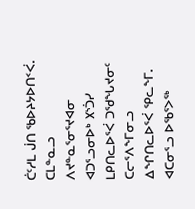ᑖᑦᓱᒪ ᒎᑎ ᖃᐅᔨᔭᐅᑎᑉᐹ.
ᑕᒪᓐᓇᓗ ᐱᔪᓐᓇᕐᓂᕐᔪᐊᓂ ᐊᑐᕐᓗᓂᐅᒃ ᙭ᔅᑑᓯ ᒪᑭᑎᓚᐅᕐᐹ ᑐᖁᖓᔪᓂᑦ ᑕᓕᕐᐱᖕᒥᓂᓗ ᐃᖏᑎᓚᐅᕐᐹ ᕿᓚᖕᒥ.
ᐊᑕᓂᕐᓗ ᐅᖃᕐᐳᖅ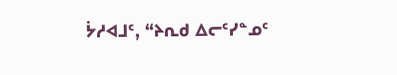ᔮᓱᐊᒧᑦ, “ᔨᕆᑯ ᐃᓕᑦᓯᓐᓄᑦ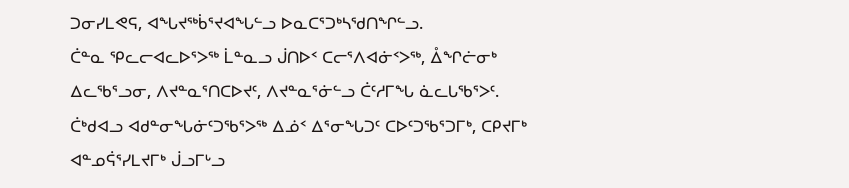ᑐᓂᓯᒪᕙᕋ, ᐊᖓᔪᖅᑳᕐᔪᐊᖓᓪᓗ ᐅᓇᑕᕐᑐᒃᓴᖁᑎᖏᓪᓗ.
ᑖᓐᓇ ᕿᓚᓕᐊᓚᐅᕐᐳᖅ ᒫᓐᓇᓗ ᒎᑎᐅᑉ ᑕᓕᕐᐱᐊᓃᑉᐳᖅ, ᐂᖏᓖᓂᒃ ᐃᓚᖃᕐᓗᓂ, ᐱᔪᓐᓇᕐᑎᑕᐅᔪᑦ, ᐱᔪᓐᓇᕐᓃᓪᓗ ᑖᑦᓱᒥᖓ ᓈᓚᒐᖃᕐᐳᑦ.
ᑖᒃᑯᐊᓗ ᐊᑯᓐᓂᖓᓃᑦᑐᖃᕐᐳᖅ ᐃᓅᑉ ᐃᕐᓂᖓᑐᑦ ᑕᐅᑦᑐᖃᕐᑐᒥᒃ, ᑕᑭᔪᒥᒃ ᐊᓐᓄᕌᕐᓯᒪᔪᒥᒃ ᒎᓗᒥᒡᓗ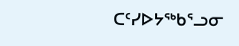ᑕᑦᓯᐅᔭᖅᑲᕐᓗᓂ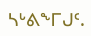ᓴᒡᕕᖕᒥᒍᑦ.